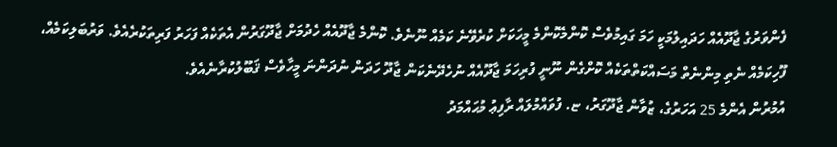ފެންވަރުގެ ޖާދޫއެއް ހަދައިލުމަކީ ހަމަ ގައިމުވެސް ކޮންމެކޮންމެ މީހަކަށް ކުރެވޭނެ ކަމެއް ނޫނެވެ. ކޮންމެ ޖާދޫއެއް ހެދުމަށް ޖާދޫގަރުން އެތަކެއް ފަހަރު ފަރިތަކުރެއެވެ. ވަރުބަލިކަމެއް، ފޫހިކަމެއް ނެތި މިންނެތް މަސައްކަތްތަކެއް ކޮށްގެން ނޫނީ ފުރިހަމަ ޖާދޫއެއް ނުހެދޭނެކަން ޖާދޫ ހަދަން ނުދަންނަ މީހާވެސް ޤަބޫލުކުރާނެއެވެ.
އުމުރުން އެންމެ 25 އަހަރުގެ، ޒުވާން ޖާދޫގަރު، ޏ. ފުވައްމުލައް ރާފިޢު މުޙައްމަދު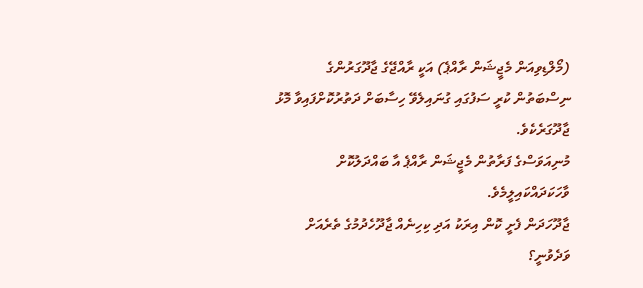(މޯލްޑިވިއަން މެޖީޝަން ރާއްޕެ) އަކީ ރާއްޖޭގެ ޖާދޫގަރުންގެ ނިސްބަތުން ކުރީ ސަފުގައި ގުނައިލެވޭ ހިސާބަށް ދަތުރުކޮށްފައިވާ މޮޅު ޖާދޫގަރެކެވެ.
މުނިއަވަސްގެ ފަރާތުން މެޖީޝަން ރާއްޕެ އާ ބައްދަލުކޮށް ވާހަކަދައްކައިލީމެވެ.
ޖާދޫހަދަން ފެށީ ކޮން އިރަކު އަދި ކިހިނެއް ޖާދޫހެދުމުގެ ތެރެއަށް ވަދެވުނީ؟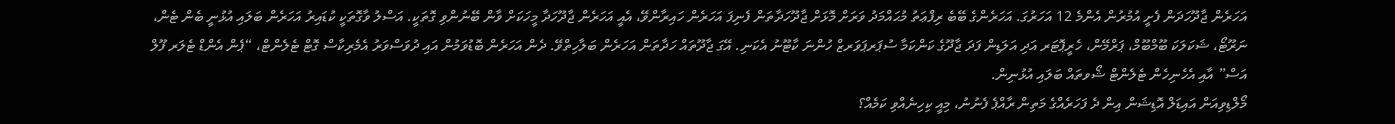އަހަރެން ޖާދޫހަދަން ފެށީ އުމުރުން އެންމެ 12 އަހަރުގަ. އަހަރެންގެ ބޭބެ ރިފްޢަތު މުޙައްމަދު ވަރަށް މޮޅަށް ޖާދޫހަދާތަން ފެނިފަ އަހަރެން ހައިރާންވޭ، އެއީ އަހަރެން ޖާދޫހަދާ މީހަކަށް ވާން ބޭނުންވި ގޮތަކީ. އަސްލު ވާގޮތަކީ ކުޑައިރު އަހަރެން ބަލައި އުޅުނީ ބެން ޓެން، ނަރޫޓޯ، ޝަކަލަކަ ބޫމްބޫމް، ޕަރްމޭން، ހެރީޕޮޓަރ އަދި އަލަޑިން ފަދަ ޖާދޫގެ ކަންކަމާ ސުޕަރޕަވަރޒް ހުންނަ ކާޓޫނު އެކަނި. އޭގަ ޖާދޫތައް ހަދާތަން އަހަރެން ބަލާހިތްވޭ. ދެން އަހަރެން ބޮޑުވަމުން އައި ދުވަސްވަރު އެމެރިކާސް ގޮޓް ޓެލެންޓް، “ޕެން އެންޑް ޓެލަރ ފޫލް އަސް” އާއި އެހެނިހެން ޓެލެންޓް ޝޯވތައް ބަލައި އުޅުނިން.
މޯލްޑިވިއަން އައިޑަލް އޮޑިޝަން އިން ދެ ފަހަރެއްގެ މަތިން ރާއްޕެ ފެނުނު، މިއީ ކިހިނެއްވި ކަމެއް؟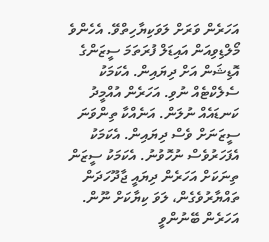އަހަރެން ވަރަށް ލަވަކިޔާހިތްވޭ. އެހެންވެ މޯލްޑިވިއަން އައިޑަލް ފުރަތަމަ ސީޒަންގެ އޮޑިޝަން އަށް ދިޔައިން. އެކަމަކު ސެލެކްޓެއް ނުވި. އަހަރެން އުއްމީދު ކަނޑައެއް ނުލަން. އަނެއްކާ ތިންވަނަ ސީޒަނަށް ވެސް ދިޔައިން. އެކަމަކު އެފަހަރުވެސް ނުހޮވުނު. އެކަމަކު ސީޒަން ތިނަކަށް އަހަރެން ދިޔައީ ޖާދޫހަދަން ތައްޔާރުވެގެން، ލަވަ ކިޔާކަށް ނޫން. އަހަރެން ބޭނުންވީ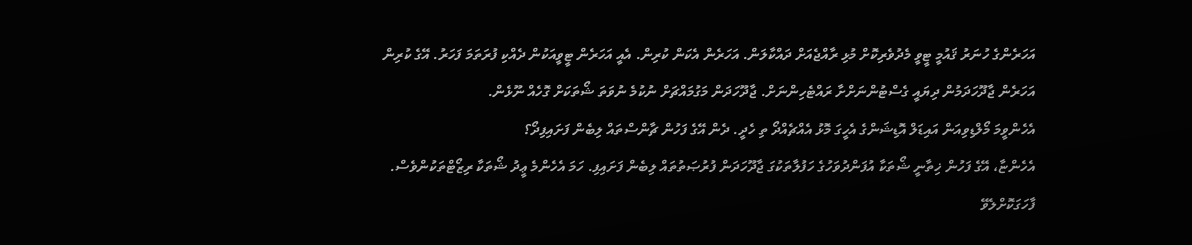އަހަރެންގެ ހުނަރު ޤައުމީ ޓީވީ މެދުވެރިކޮށް މުޅި ރާއްޖެއަށް ދައްކާލަން. އަހަރެން އެކަން ކުރިން. އެއީ އަހަރެން ޓީވީއަކުން ދެއްކި ފުރަތަމަ ފަހަރު. އޭގެ ކުރިން އަހަރެން ޖާދޫހަދަމުން ދިޔައީ ގެސްޓުންނަށްށާ ރައްޓެހިންނަށް. ޖާދޫހަދަން މަގުމައްޗަށް ނުކުމެ ނުވަތަ ޝޯތަކަށް ގޮހެއް ނޫޅެން.
އެހެންވީމަ މޯލްޑިވިއަން އައިޑަލް އޮޑިޝަންގެ އެހީގަ މޮޅު އެއްޗެއްދޯ ތި ހެދީ. ދެން އޭގެ ފަހުން ޗާންސްތައް ލިބެން ފަށައިފިދޯ؟
އެހެންޏާ، އޭގެ ފަހުން ޚިތާނީ ޝޯތަކާ އުފަންދުވަހުގެ ހަފުލާތަކުގަ ޖާދޫހަދަން ފުރުޞަތުތައް ލިބެން ފަށައިފި. ހަމަ އެހެންމެ ޢީދު ޝޯތަކާ ރިޒޯޓްތަކުންވެސް.
ފާހަގަކޮށްލެވޭ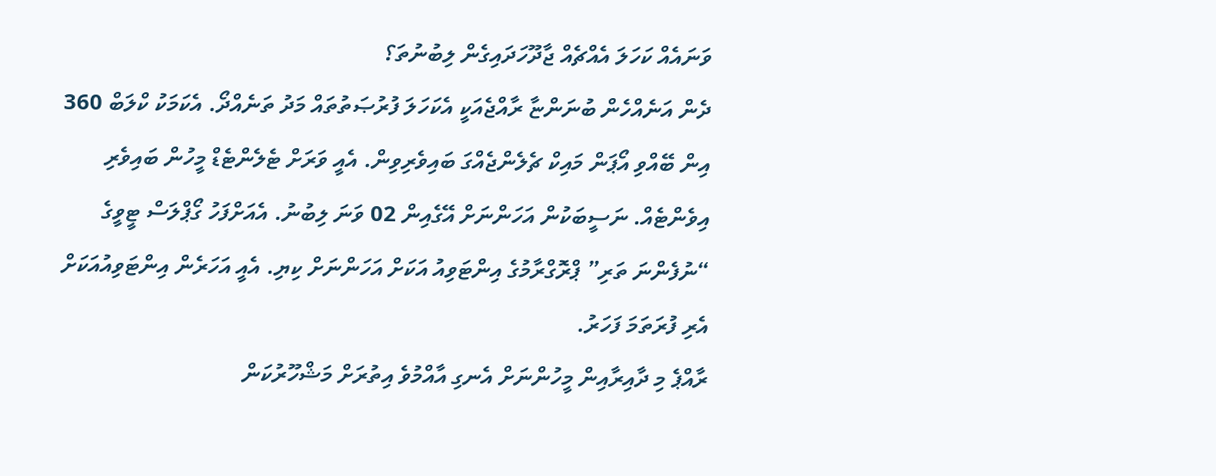ވަނައެއް ކަހަލަ އެއްޗެއް ޖާދޫހަދައިގެން ލިބުނުތަ؟
ދެން އަނެއްހެން ބުނަންޏާ ރާއްޖެއަކީ އެކަހަލަ ފުރުޞަތުތައް މަދު ތަނެއްދޯ. އެކަމަކު ކްލަބް 360 އިން ބޭއްވި އޯޕަން މައިކް ޗެލެންޖެއްގަ ބައިވެރިވިން. އެއީ ވަރަށް ޓެލެންޓެޑް މީހުން ބައިވެރި އިވެންޓެއް. ނަސީބަކުން އަހަންނަށް އޭގެއިން 02 ވަނަ ލިބުނު. އެއަށްފަހު ގޯޕްލަސް ޓީވީގެ “ނުފެންނަ ތަރި” ޕްރޮގްރާމުގެ އިންޓަވިއު އަކަށް އަހަންނަށް ކިޔި. އެއީ އަހަރެން އިންޓަވިއުއަކަށް އެރި ފުރަތަމަ ފަހަރު.
ރާއްޕެ މި ދާއިރާއިން މީހުންނަށް އެނގި އާއްމުވެ އިތުރަށް މަޝްހޫރުކަން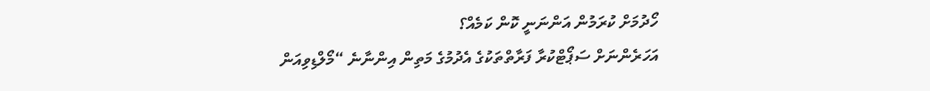ހޯދުމަށް ކުރަމުން އަންނަނީ ކޮން ކަމެއް؟
އަހަރެންނަށް ސަޕޯޓްކުރާ ފަރާތްތަކުގެ އެދުމުގެ މަތިން އިންނާނެ “މޯލްޑިވިއަން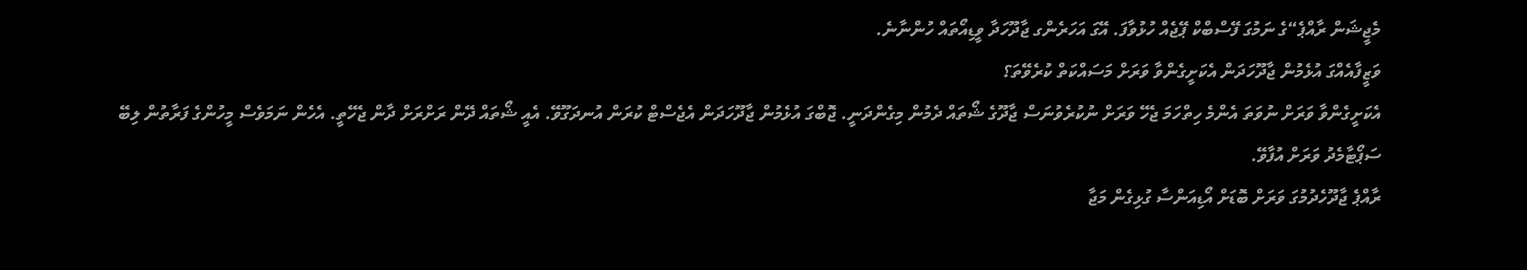މެޖީޝަން ރާއްޕެ“ގެ ނަމުގަ ފޭސްބްކް ޕޭޖެއް ހުޅުވާފަ. އޭގަ އަހަރެންގ ޖާދޫހަދާ ވީޑިއޯތައް ހުންނާނެ.
ވަޒީފާއެއްގަ އުޅެމުން ޖާދޫހަދަން އެކަށީގެންވާ ވަރަށް މަސައްކަތް ކުރެވޭތަ؟
އެކަށީގެންވާ ވަރަށް ނުވަތަ އެންމެ ހިތްހަމަ ޖެހޭ ވަރަށް ނުކުރެވުނަސް ޖާދޫގެ ޝޯތައް ދެމުން މިގެންދަނީ. ޖޮބްގަ އުޅެމުން ޖާދޫހަދަން އެޖެސްޓް ކުރަން އުނދަގޫވޭ. އެއީ ޝޯތައް ދޭން ރަށްރަށް ދާން ޖެހޭތީ. އެހެން ނަމަވެސް މީހުންގެ ފަރާތުން ލިބޭ ސަޕޯޓާމެދު ވަރަށް އުފާވޭ.
ރާއްޕެ ޖާދޫހެދުމުގަ ވަރަށް ބޮޑަށް އޯޑިއަންސާ ގުޅިގެން މަޖާ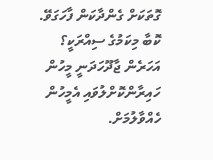ގޮތަކަށް ގެންދާކަން ފާހަގަވޭ. ކޮބާ މިކަމުގެ ސިއްރަކީ؟
އަހަރެން ޖާދޫހަދަނީ މީހުން ހައިރާންކޮށްލުވައި އެމީހުން ހެއްވާލުމަށް.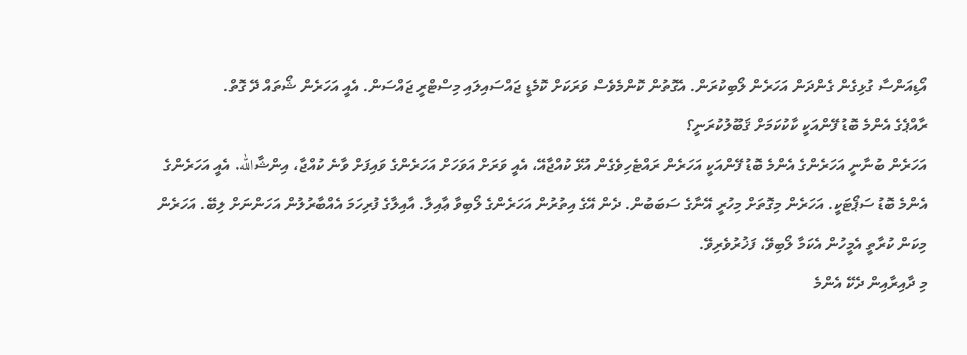އޯޑިއަންސާ ގުޅިގެން ގެންދަން އަހަރެން ލޯބިކުރަން. އެގޮތުން ކޮންމެވެސް ވަރަކަށް ކޮމެޑީ ޖައްސައިލައި މިސްޓްރީ ޖައްސަން. އެއީ އަހަރެން ޝޯތައް ދޭ ގޮތް.
ރާއްޕެގެ އެންމެ ބޮޑު ފޭންއަކީ ކާކުކަމަށް ޤަބޫލުކުރަނީ؟
އަހަރެން ބުނާނީ އަހަރެންގެ އެންމެ ބޮޑު ފޭންއަކީ އަހަރެން ރައްޓެހިވެގެން އުޅޭ ކުއްޖާއޭ، އެއީ ވަރަށް އަވަހަށް އަހަރެންގެ ވައިފަށް ވާނެ ކުއްޖާ، އިންޝާالله. އެއީ އަހަރެންގެ އެންމެ ބޮޑު ސަޕޯޓަކީ. އަހަރެން މިގޮތަށް މިހުރީ އޭނާގެ ސަބަބުން. ދެން އޭގެ އިތުރުން އަހަރެންގެ ލޯބިވާ ޢާއިލާ. އާއިލާގެ ފުރިހަމަ އެއްބާރުލުން އަހަންނަށް ލިބޭ. އަހަރެން މިކަން ކުރާތީ އެމީހުން އެކަމާ ލޯބިވޭ، ފަޚުރުވެރިވޭ.
މި ދާއިރާއިން ދެކޭ އެންމެ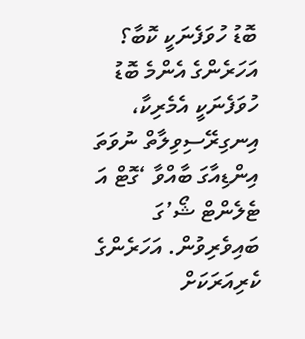ބޮޑު ހުވަފެނަކީ ކޮބާ؟
އަހަރެންގެ އެންމެ ބޮޑު ހުވަފެނަކީ އެމެރިކާ، އިނގިރޭސިވިލާތް ނުވަތަ އިންޑިއާގަ ބާއްވާ ‘ގޮޓް އަ ޓެލެންޓް ޝޯ’ގަ ބައިވެރިވުން. އަހަރެންގެ ކެރިއަރަކަށް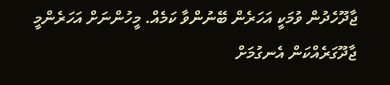ޖާދޫހެދުން ވުމަކީ އަހަރެން ބޭނުންވާ ކަމެއް. މީހުންނަށް އަހަރެންމީ ޖާދޫގަރެއްކަން އެނގުމަށް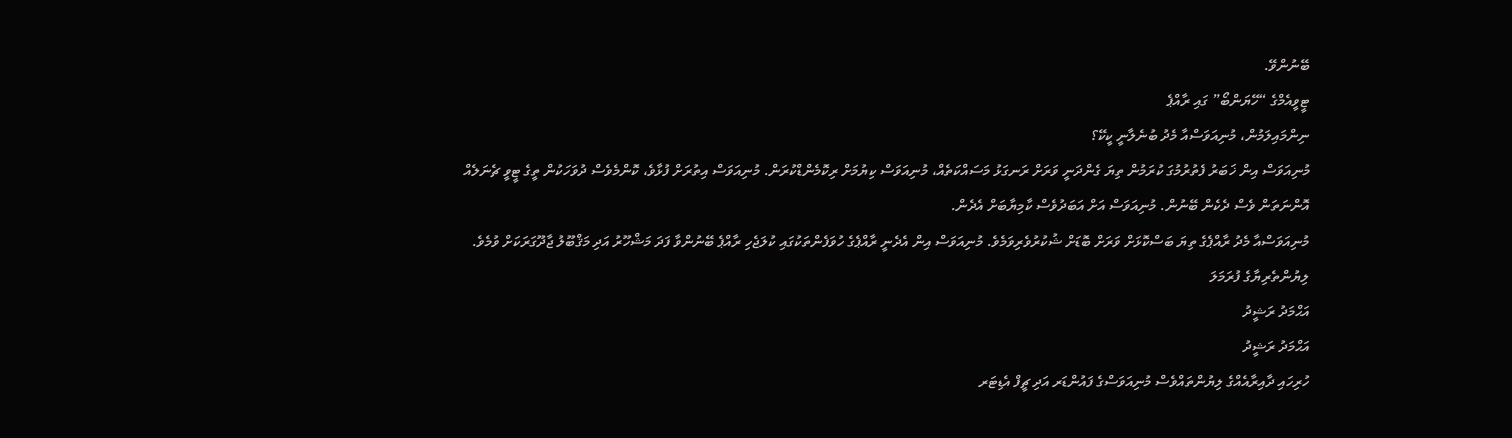ބޭނުންވޭ.
ޓީވީއެމްގެ “ހޭޔަންބޯ” ގައި ރާއްޕެ
ނިންމައިލަމުން، މުނިއަވަސްއާ މެދު ބުނެލާނީ ކީކޭ؟
މުނިއަވަސް އިން ޚަބަރު ފެތުރުމުގަ ކުރަމުން ތިޔަ ގެންދަނީ ވަރަށް ރަނގަޅު މަސައްކަތެއް، މުނިއަވަސް ކިޔުމަށް ރިކޮމެންޑްކުރަން. މުނިއަވަސް އިތުރަށް ފުޅާވެ، ކޮންމެވެސް ދުވަހަކުން ތީގެ ޓީވީ ޗެނަލެއް އޮންނަތަން ވެސް ދެކެން ބޭނުން. މުނިއަވަސް އަށް އަބަދުވެސް ކާމިޔާބަށް އެދެން.
މުނިއަވަސްއާ މެދު ރާއްޕެގެ ތިޔަ ބަސްކޮޅަށް ވަރަށް ބޮޑަށް ޝުކުރުވެރިވަމެވެ. މުނިއަވަސް އިން އެދެނީ ރާއްޕެގެ ހުވަފެންތަކުގައި ކުލަޖެހި ރާއްޕެ ބޭނުންވާ ފަދަ މަޝްހޫރު އަދި މަޤްބޫލު ޖާދޫގަރަކަށް ވުމެވެ.
ލިޔުންތެރިޔާގެ ފުރަމަލަ
އަޙްމަދު ރަޝީދު
އަޙްމަދު ރަޝީދު
ހުރިހައި ދާއިރާއެއްގެ ލިޔުންތައްވެސް މުނިއަވަސްގެ ފައުންޑަރ އަދި ޗީފް އެޑިޓަރ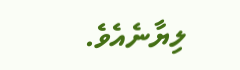ލިޔާނެއެވެ.